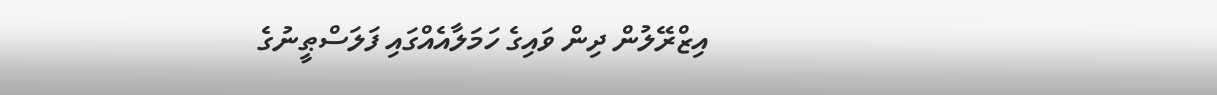އިޒްރޭލުން ދިން ވައިގެ ހަމަލާއެއްގައި ފަލަސްޠީނުގެ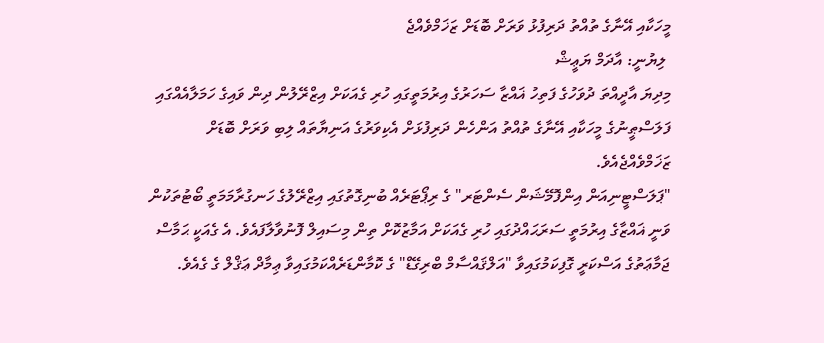މީހަކާއި އޭނާގެ ތުއްތު ދަރިފުޅު ވަރަށް ބޮޑަށް ޒަޚަމްވެއްޖެ
 ލިޔުނީ: އާދަމް ޔަޢީޝް
މިދިޔަ އާދީއްތަ ދުވަހުގެ ފަތިހު ޣައްޒާ ސަހަރުގެ އިރުމަތީގައި ހުރި ގެއަކަށް އިޒްރޭލުން ދިން ވައިގެ ހަމަލާއެއްގައި ފަލަސްޠީނުގެ މީހަކާއި އޭނާގެ ތުއްތު އަންހެން ދަރިފުޅަށް އެކިވަރުގެ އަނިޔާތައް ލިބި ވަރަށް ބޮޑަށް ޒަޚަމްވެއްޖެއެވެ.
"ޕަލަސްޓީނިއަން އިންފޮމޭޝަން ސެންޓަރ" ގެ ރިޕޯޓަރެއް ބުނިގޮތުގައި އިޒްރޭލުގެ ހަނގުރާމަމަތީ ބޯޓުތަކުން ވަނީ ޣައްޒާގެ އިރުމަތީ ސަރަޙައްދުގައި ހުރި ގެއަކަށް އަމާޒުކޮށް ތިން މިސައިލް ފޮނުވާލާފައެވެ. އެ ގެއަކީ ޙަމާސް ޖަމާޢަތުގެ އަސްކަރީ ގޮފިކަމުގައިވާ "އަލްޤައްސާމް ބްރިގޭޑް" ގެ ކޮމާންޑަރެއްކަމުގައިވާ ޢިމާދް ޢަޤްލް ގެ ގެއެވެ.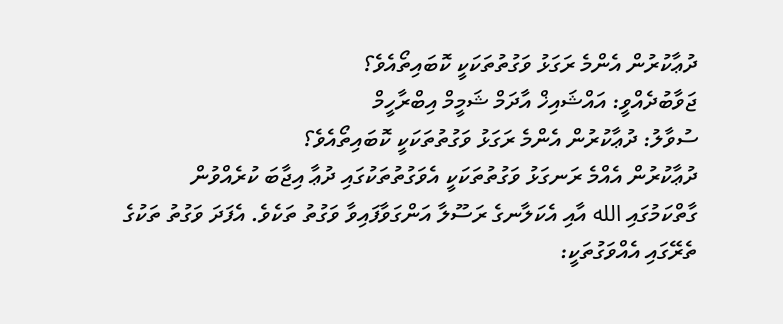ދުޢާކުރުން އެންމެ ރަގަޅު ވަގުތުތަކަކީ ކޮބައިތޯއެވެ؟
ޖަވާބުދެއްވީ: އައްޝައިޚް އާދަމް ޝަމީމް އިބްރާހީމް
ސުވާލު: ދުޢާކުރުން އެންމެ ރަގަޅު ވަގުތުތަކަކީ ކޮބައިތޯއެވެ؟
ދުޢާކުރުން އެއްމެ ރަނގަޅު ވަގުތުތަކަކީ އެވަގުތުތަކުގައި ދުޢާ އިޖާބަ ކުރެއްވުން ގާތްކަމުގައި الله އާއި އެކަލާނގެ ރަސޫލާ އަންގަވާފައިވާ ވަގުތު ތަކެވެ. އެފަދަ ވަގުތު ތަކުގެ ތެރޭގައި އެއްވަގުތަކީ: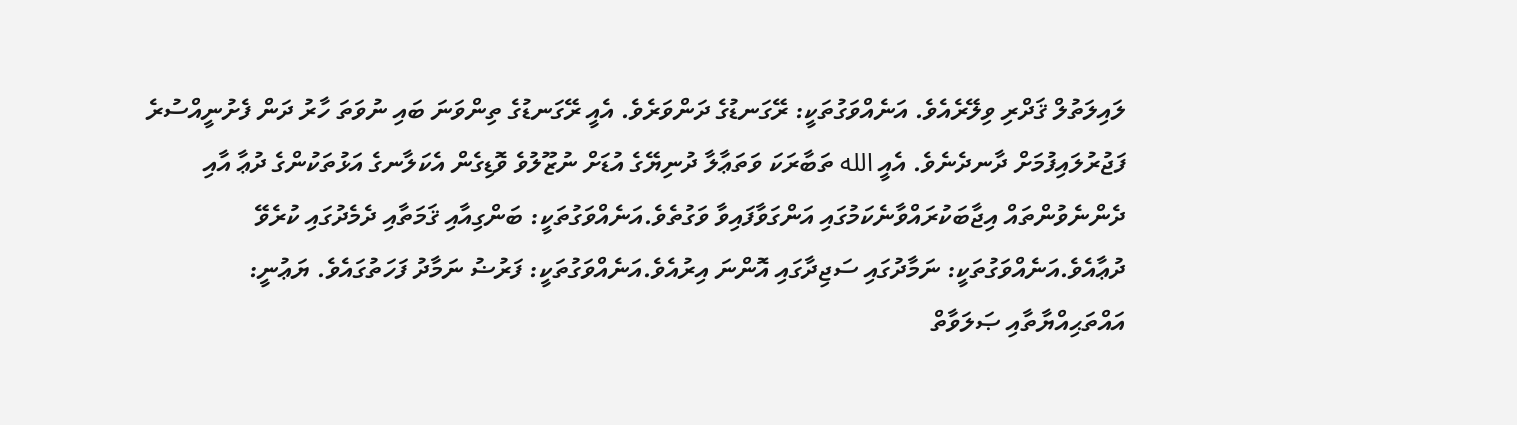ލައިލަތުލް ޤަދްރި ވިލޭރެއެވެ. އަނެއްވަގުތަކީ: ރޭގަނޑުގެ ދަންވަރެވެ. އެއީ ރޭގަނޑުގެ ތިންވަނަ ބައި ނުވަތަ ހާރު ދަން ފެށުނީއްސުރެ ފަޖުރުލައިފުމަށް ދާނދެނެވެ. އެއީ الله ތަބާރަކަ ވަތަޢާލާ ދުނިޔޭގެ އުޑަށް ނުޒޫލުވެ ވޮޑިގެން އެކަލާނގެ އަޅުތަކުންގެ ދުޢާ އާއި ދެންނެވުންތައް އިޖާބަކުރައްވާނެކަމުގައި އަންގަވާފައިވާ ވަގުތެވެ.އަނެއްވަގުތަކީ: ބަންގިއާއި ޤަމަތާއި ދެމެދުގައި ކުރެވޭ ދުޢާއެވެ.އަނެއްވަގުތަކީ: ނަމާދުގައި ސަޖިދާގައި އޮންނަ އިރުއެވެ.އަނެއްވަގުތަކީ: ފަރުޟު ނަމާދު ފަހަތުގައެވެ. ޔަޢުނީ: އައްތަޙިއްޔާތާއި ޞަލަވާތް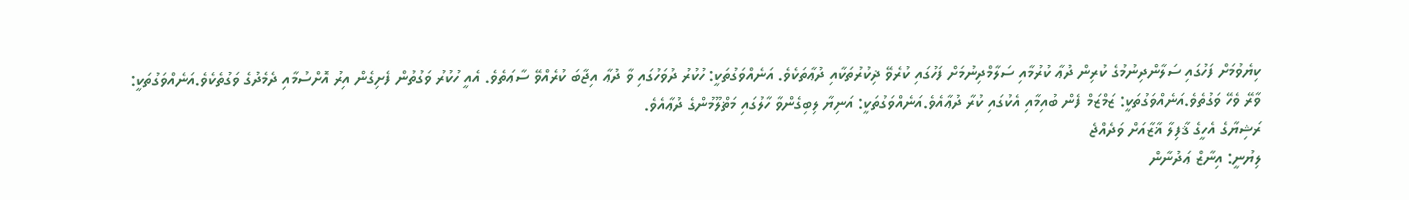ކިޔެވުމަށް ފަހުގައި ސަލާންދިނުމުގެ ކުރިން ދުޢާ ކުރުމާއި ސަލާމްދިނުމަށް ފަހުގައި ކުރެވޭ ޛިކުރުތަކާއި ދުޢާތަކެވެ. އަނެއްވަގުތަކީ: ހުކުރު ދުވަހުގައި ވާ ދުޢާ އިޖާބަ ކުރެއްވޭ ސާޢަތެވެ. އެއީ ހުކުރު ވަގުތުން ފެށިގެން އިރު އޮށްސުމާއި ދެމެދުގެ ވަގުތެކެވެ.އަނެއްވަގުތަކީ: ވާރޭ ވެހޭ ވަގުތެވެ.އަނެއްވަގުތަކީ: ޒަމްޒަމް ފެން ބުއިމާއި އެކުގައި ކުރާ ދުޢާއެވެ.އަނެއްވަގުތަކީ: އަނިޔާ ލިބިގެންވާ ހާލުގައި މަޡްލޫމުންގެ ދުޢާއެވެ.
ރަޝިޔާގެ އެހީގެ ޤާފިލާ ޣާޒާއަށް ވަދެއްޖެ
ލިޔުނީ: އިނާޒް ޢަދުނާން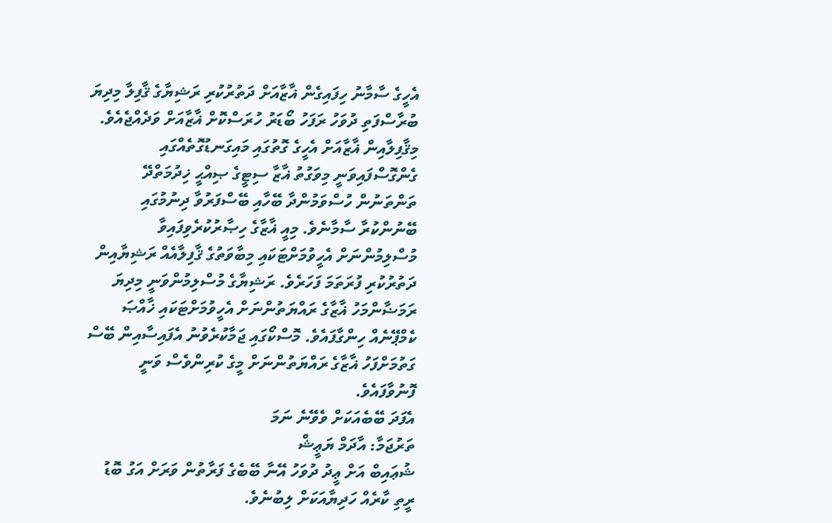އެހީގެ ސާމާނު ހިފައިގެން ޣާޒާއަށް ދަތުރުކުރި ރަޝިޔާގެ ޤާފިލާ މިދިޔަ ބުރާސްފަތި ދުވަހު ރަފަހު ބޯޑަރު ހުރަސްކޮށް ޣާޒާއަށް ވަދެއްޖެއެވެ.
މިޤާފިލާއިން ޣާޒާއަށް އެހީގެ ގޮތުގައި މައިގަނޑުގޮތެއްގައި ގެންގޮސްފައިވަނީ މިވަގުތު ޣާޒާ ސިޓީގެ ޞިއްޙީ ޚިދުމަތްދޭ ތަންތަނުން ހުސްވަމުންދާ ބޭހާއި ބޭސްފަރުވާ ދިނުމުގައި ބޭނުންކުރާ ސާމާނެވެ. މިއީ ޣާޒާގެ ހިޞާރުކުރެވިފައިވާ މުސްލިމުންނަށް އެހީވުމަށްޓަކައި މިބާވަތުގެ ޤާފިލާއެއް ރަޝިޔާއިން ދަތުރުކުރި ފުރަތަމަ ފަހަރެވެ. ރަޝިޔާގެ މުސްލިމުންވަނީ މިދިޔަ ރަމަޟާންމަހު ޣާޒާގެ ރައްޔަތުންނަށް އެހީވުމަށްޓަކައި ޚާއްޞަ ކެމްޕޭނެއް ހިންގާފައެވެ. މޮސްކޯގައި ޖަމާކުރެވުނު އެފައިސާއިން ބޭސް ގަތުމަށްފަހު ޣާޒާގެ ރައްޔަތުންނަށް މީގެ ކުރިންވެސް ވަނީ ފޮނުވާފައެވެ.
އެފަދަ ބޭބެއަކަށް ވެވޭނެ ނަމަ
ތަރުޖަމާ: އާދަމް ޔަޢީޝް
ޝުޢައިބް އަށް ޢީދު ދުވަހު އޭނާ ބޭބެގެ ފަރާތުން ވަރަށް އަގު ބޮޑު ރީތި ކާރެއް ހަދިޔާއަކަށް ލިބުނެވެ.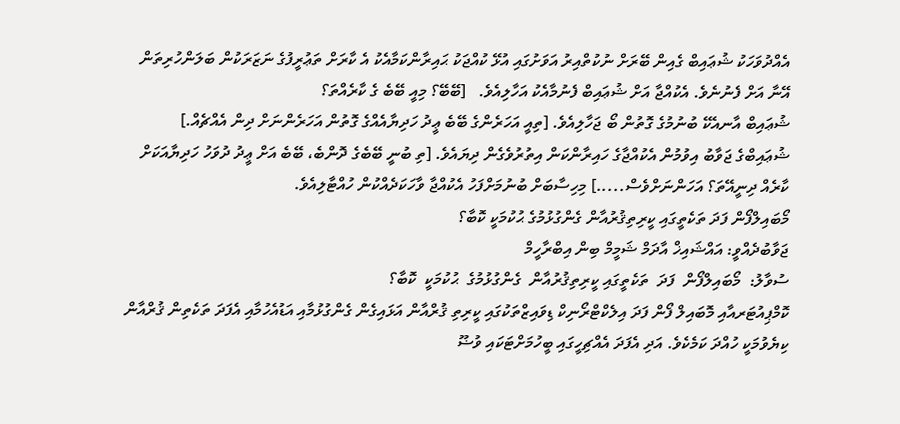އެއްދުވަހަކު ޝުޢައިބް ގެއިން ބޭރަށް ނުކުތްއިރު އަވަށުގައި އުޅޭ ކުއްޖަކު ޙައިރާންކަމާއެކު އެ ކާރަށް ތަޢުރީފުގެ ނަޒަރަކުން ބަލަންހުރިތަން އޭނާ އަށް ފެނުނެވެ. އެކުއްޖާ އަށް ޝުޢައިބް ފެނުމާއެކު އަހާލިއެވެ.   [ބޭބޭ؟ މިއީ ބޭބެ ގެ ކާރެއްތަ؟
ޝުޢައިބް އާނއެކޭ ބުނުމުގެ ގޮތުން ބޯ ޖަހާލިއެވެ. [ތިއީ އަހަރެންގެ ބޭބެ ޢީދު ހަދިޔާއެއްގެ ގޮތުން އަހަރެންނަށް ދިން އެއްޗެއް.]
ޝުޢައިބްގެ ޖަވާބު އިވުމުން އެކުއްޖާގެ ހައިރާންކަން އިތުރުވެގެން ދިޔައެވެ. [ތި ބުނީ ބޭބެގެ ދޮންބެ، ބޭބެ އަށް ޢީދު ދުވަހު ހަދިޔާއަކަށް ކާރެއް ދިނީއޭތަ؟ އަހަންނަށްވެސް.....] މިހިސާބަށް ބުނުމަށްފަހު އެކުއްޖާ ވާހަކަދެއްކުން ހުއްޓާލިއެވެ.
މޯބައިލްފޯން ފަދަ ތަކެތީގައި ކީރިތިޤުރުއާން ގެންގުޅުމުގެ ޙުކުމަކީ ކޮބާ؟
ޖަވާބުދެއްވީ: އައްޝައިޚް އާދަމް ޝަމީމް ބިން އިބްރާހީމް
ސުވާލު:  މޯބައިލްފޯން  ފަދަ  ތަކެތީގައި ކީރިތިޤުރުއާން  ގެންގުޅުމުގެ  ޙުކުމަކީ  ކޮބާ؟
ކޮމްޕިއުޓަރއާއި މޮބައިލް ފޯން ފަދަ އިލެކްޓްރޯނިކް ޑިވައިޒްތަކުގައި ކީރިތި ޤުރްއާން އަޅައިގެން ގެންގުޅުމާއި އަޑުއެހުމާއި އެފަދަ ތަކެތިން ޤުރްއާން ކިޔެވުމަކީ ހުއްދަ ކަމެކެވެ. އަދި އެފަދަ އެއްޗިހީގައި ބީހުމަށްޓަކައި ވުޟޫ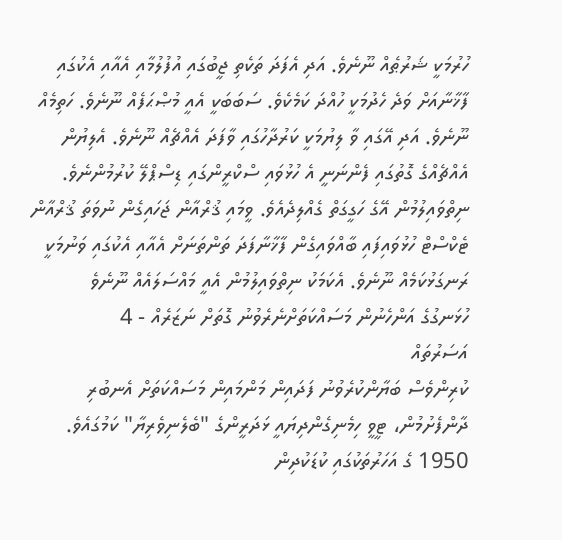ހުރުމަކީ ޝަރުޠެއް ނޫނެވެ. އަދި އެފަދަ ތަކެތި ޖީބުގައި އުފުލުމާއި އެއާއި އެކުގައި ފާޚާނާއަށް ވަދެ ހެދުމަކީ ހުއްދަ ކަމެކެވެ. ސަބަބަކީ އެއީ މުޞްޙަފެއް ނޫނެވެ. ހަތިމެއް ނޫނެވެ. އަދި އޭގައި ވާ ލިޔުމަކީ ކަރުދާހުގައި ވާފަދަ އެއްޗެއް ނޫނެވެ. އެލިޔުން އެއްޗެއްގެ ގޮތުގައި ފެންނަނީ އެ ހުޅުވައި ސްކްރީންގައި ޑިސްޕްލޭ ކުރުމުންނެވެ. ނިތްވައިލުމުން އޭގެ ހަގީގަތް ގެއްލިދެއެވެ. ވީމައި ޤުރްއާން ޖަހައިގެން ނުވަތަ ޤުރްއާން ޓެކްސްޓް ހުޅުވައިފައި ބާއްވައިގެން ފާޚާނާފަދަ ތަންތަނަށް އެއާއި އެކުގައި ވަނުމަކީ ރަނގަޅުކަމެއް ނޫނެވެ. އެކަމަކު ނިތްވައިލުމުން އެއީ މައްސަލައެއް ނޫނެވެ
ހުޅަނގުގެ އަންހެނުން މަސައްކަތަށްނެރެވުނު ގޮތަށް ނަޒަރެއް - 4
އަސަރުތައް
ކުރިންވެސް ބަޔާންކުރެވުނު ފަދައިން މަންމައިން މަސައްކަތަށް އެނބުރި ދާންފެށުމުން، ޓީވީ ހިމެނިގެންދިޔައީ ޅަދަރީންގެ "ބެލެނިވެރިޔާ" ކަމުގައެވެ. 1950 ގެ އަހަރުތަކުގައި ކުޑަކުދިން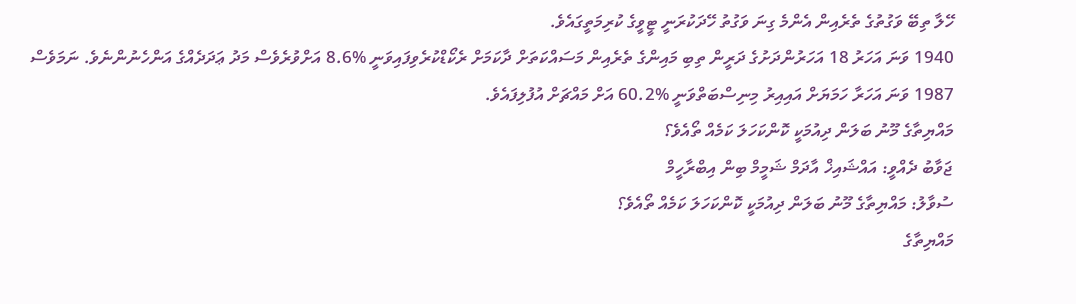ހޭލާ ތިބޭ ވަގުތުގެ ތެރެއިން އެންމެ ގިނަ ވަގުތު ހޭދަކުރަނީ ޓީވީގެ ކުރިމަތީގައެވެ.
1940 ވަނަ އަހަރު 18 އަހަރުންދަށުގެ ދަރީން ތިބި މައިންގެ ތެރެއިން މަސައްކަތަށް ދާކަމަށް ރެކޯޑްކުރެވިފައިވަނީ %8.6 އަށްވުރެވެސް މަދު ޢަދަދެއްގެ އަންހެނުންނެވެ. ނަމަވެސް 1987 ވަނަ އަހަރާ ހަމަޔަށް އައިއިރު މިނިސްބަތްވަނީ %60.2 އަށް މައްޗަށް އުފުލިފައެވެ.
މައްޔިތާގެ މޫނު ބަލަން ދިއުމަކީ ކޮންކަހަލަ ކަމެއް ތޯއެވެ؟
ޖަވާބު ދެއްވީ: އައްޝައިޚް އާދަމް ޝަމީމް ބިން އިބްރާހީމް
ސުވާލު: މައްޔިތާގެ މޫނު ބަލަން ދިއުމަކީ ކޮންކަހަލަ ކަމެއް ތޯއެވެ؟
މައްޔިތާގެ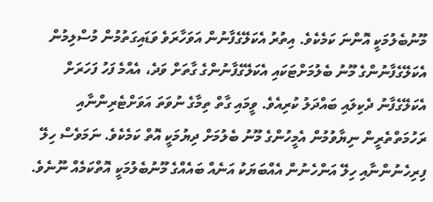މޫނުބެލުމަކީ އޮންނަ ކަމެކެވެ. އިތުރު އެކަލޭގެފާނުން އަވަހާރަވެ ވަޑައިގަތުމުން މުސްލިމުން އެކަލޭގެފާނުންގެ މޫނު ބެލުމަށްޓަކައި އެކަލޭގެފާނުންގެ ގާތަށް ވަދެ، އެއްމެ ފަހު ފަހަރަށް އެކަލޭގެފާނު ދެކިލައި ބައްދަލު ކުރިއެވެ. ވީމައި ގާތް ތިމާގެ ނުވަތަ އަވަށްޓެރިންނާއި ރަހުމަތްތެރީން ނިޔާވުމުން އެމީހުންގެ މޫނު ބެލުމަށް ދިޔުމަކީ އޮތް ކަމެކެވެ. ނަމަވެސް ހިލޭ ފިރިހެނުންނާއި ހިލޭ އަންހެނުން އެއްބަޔަކު އަނެއް ބައެއްގެ މޫނުބެލުމަކީ އޮތްކަމެއް ނޫނެވެ.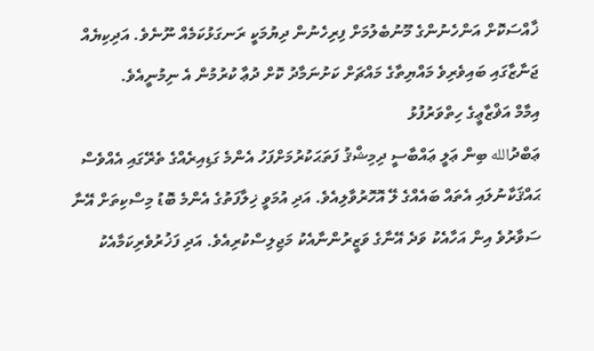ޚާއްސަކޮށް އަންހެނުންގެ މޫނުބެލުމަށް ފިރިހެނުން ދިޔުމަކީ ރަނގަޅުކަމެއް ނޫނެވެ. އަދިކިޔެއް ޖަނާޒާގައި ބައިވެރިވެ މައްޔިތާގެ މައްޗަށް ކަށުނަމާދު ކޮށް ދުޢާ ކުރުމުން އެ ނިމުނީއެވެ.
އިމާމް އަޥްޒާޢީގެ ހިތްވަރުފުޅު
ޢަބްދުالله ބިން ޢަލީ ޢައްބާސީ ދިމިޝްޤު ފަތަޙަކުރުމަށްފަހު އެންމެ ގަޑިއިރެއްގެ ތެރޭގައި އެއްވެސް ޙައްޤަކާނުލައި އެތައް ބައެއްގެ ލޭ އޮހޮރުވާލިއެވެ. އަދި އުމަވީ ޚިލާފަތުގެ އެންމެ ބޮޑު މިސްކިތަށް އޭނާ ސަވާރުވެ އިން އަހާއެކު ވަދެ އޭނާގެ ވަޒީރުންނާއެކު މަޖިލިސްކުރިއެވެ. އަދި ފަޚުރުވެރިކަމާއެކު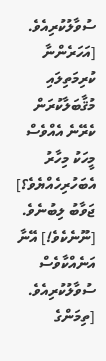ސުވާލުކުރިއެވެ. [އަހަރެންނާ ކުރިމަތިލައި މުޤާބަލާކުރަން ކެރޭނެ އެއްވެސް މީހަކު މިހާރު އެބަހުރިހެއްޔެވެ؟] ޖަވާބު ލިބުނެވެ. [ނޫނެކެވެ!] އޭނާ އަނެއްކާވެސް ސުވާލުކުރިއެވެ. [ތިމަންގެ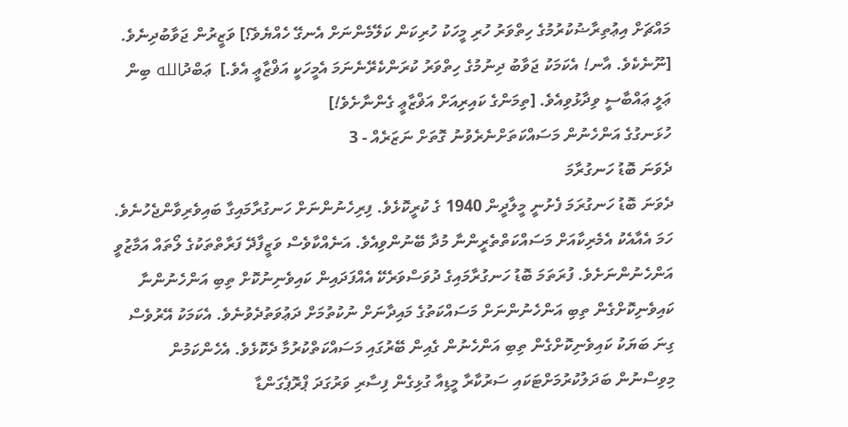މައްޗަށް އިޢުތިރާޟުކުރުމުގެ ހިތްވަރު ހުރި މީހަކު ހުރިކަން ކަލޭމެންނަށް އެނގޭ ހެއްޔެވެ؟] ވަޒީރުން ޖަވާބުދިނެވެ. [ނޫނެކެވެ. އާނ! އެކަމަކު ޖަވާބު ދިނުމުގެ ހިތްވަރު ކުރަންކެރޭނެނަމަ އެމީހަކީ އަޥްޒާޢީ އެވެ.]  ޢަބްދުالله ބިން ޢަލީ ޢައްބާސީ ވިދާޅުވިއެވެ. [ތިމަންގެ ކައިރިއަށް އަޥްޒާޢީ ގެންނާށެވެ!]
ހުޅަނގުގެ އަންހެނުން މަސައްކަތަށްނެރެވުނު ގޮތަށް ނަޒަރެއް - 3
ދެވަނަ ބޮޑު ހަނގުރާމަ
ދެވަނަ ބޮޑު ހަނގުރަމަ ފެށުނީ މީލާދީން 1940 ގެ ކުރީކޮޅެވެ. ފިރިހެނުންނަށް ހަނގުރާމައިގާ ބައިވެރިވާންޖެހުނެވެ. ހަމަ އެއާއެކު އެމެރިކާއަށް މަސައްކަތްތެރީންނާ މުދާ ބޭނުންވިއެވެ. އަނެއްކާވެސް ވަޒީފާދޭ ފަރާތްތަކުގެ ލޯތައް އަމާޒުވީ އަންހެނުންނަށެވެ. ފުރަތަމަ ބޮޑު ހަނގުރާމައިގެ ދުވަސްވަރެކޭ އެއްފަދައިން ކައިވެނިނުކޮށް ތިބި އަންހެނުންނާ ކައިވެނިކޮށްގެން ތިބި އަންހެނުންނަށް މަސައްކަތުގެ މައިދާނަށް ނުކުތުމަށް ދަޢުވަތުދެވުނެވެ. އެކަމަކު އޭރުވެސް ގިނަ ބަޔަކު ކައިވެނިކޮށްގެން ތިބި އަންހެނުން ގެއިން ބޭރުގައި މަސައްކަތްކުރުމާ ދެކޮޅެވެ. އެހެންކަމުން މިވިސްނުން ބަދަލުކުރުމަށްޓަކައި ސަރުކާރާ މީޑިއާ ގުޅިގެން ފިސާރި ވަރުގަދަ ޕްރޮޕެގަންޑާ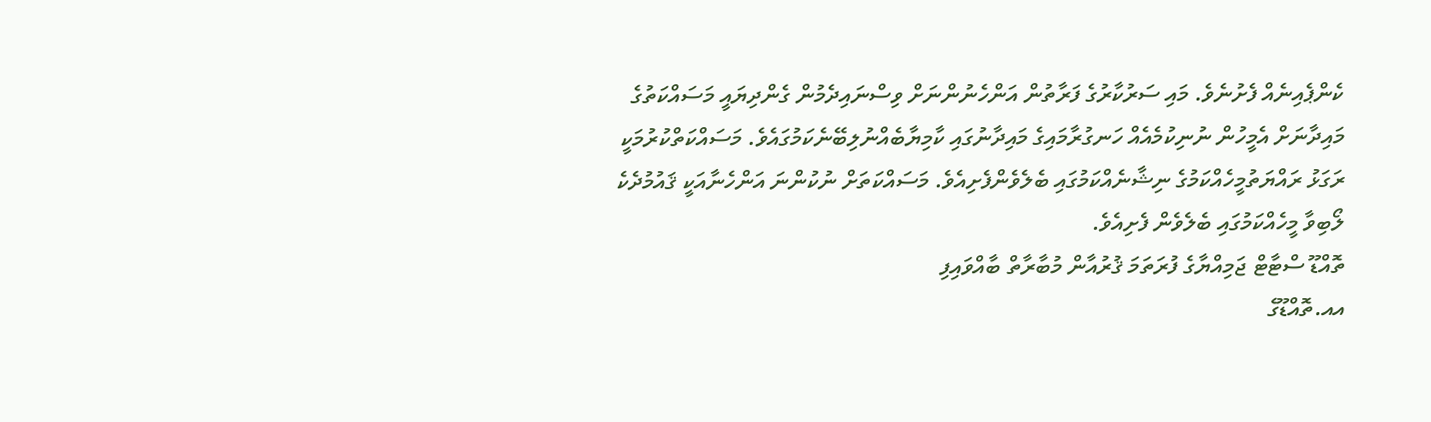ކެންޕެއިނެއް ފެށުނެވެ. މައި ސަރުކާރުގެ ފަރާތުން އަންހެނުންނަށް ވިސްނައިދެމުން ގެންދިޔައީ މަސައްކަތުގެ މައިދާނަށް އެމީހުން ނުނިކުމެއެއް ހަނގުރާމައިގެ މައިދާނުގައި ކާމިޔާބެއްނުލިބޭނެކަމުގައެވެ. މަސައްކަތްކުރުމަކީ ރަގަޅު ރައްޔަތުމީހެއްކަމުގެ ނިޝާނެއްކަމުގައި ބެލެވެންފެށިއެވެ. މަސައްކަތަށް ނުކުންނަ އަންހެނާއަކީ ޤައުމުދެކެ ލޯބިވާ މީހެއްކަމުގައި ބެލެވެން ފެށިއެވެ.
ތޮއްޑޫ ސްޓާޓް ޖަމިއްޔާގެ ފުރަތަމަ ޤުރުއާން މުބާރާތް ބާއްވައިފި
އއ.ތޮއްޑޫގެ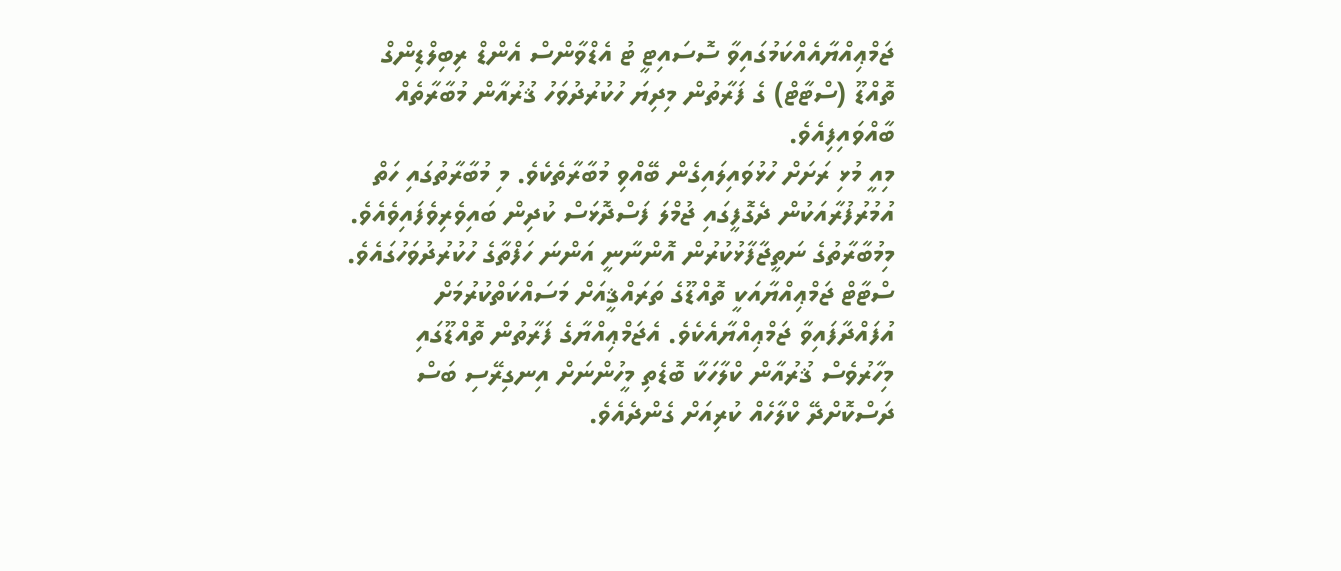ޖަމްޢިއްޔާއެއްކަމުގައިވާ ސޮސައިޓީ ޓު އެޑްވާންސް އެންޑް ރިބިލްޑިންގް ތޮއްޑޫ (ސްޓާޓް) ގެ ފަރާތުން މިދިޔަ ހުކުރުދުވަހު ޤުރުއާން މުބާރާތެއް ބާއްވައިފިއެވެ.
މިއީ މުޅި ރަށަށް ހުޅުވައިލައިގެން ބޭއްވި މުބާރާތެކެވެ. މި މުބާރާތުގައި ހަތް އުމުރުފުރާއަކުން ދެގޮފީގައި ޖުމްލަ ފަސްދޮޅަސް ކުދިން ބައިވެރިވެފައިވެއެވެ. މިމުބާރާތުގެ ނަތީޖާފާޅުކުރުން އޮންނާނީ އަންނަ ހަފްތާގެ ހުކުރުދުވަހުގައެވެ.
ސްޓާޓް ޖަމްޢިއްޔާއަކީ ތޮއްޑޫގެ ތަރައްޤީއަށް މަސައްކަތްކުރުމަށް އުފައްދާފައިވާ ޖަމްޢިއްޔާއެކެވެ. އެޖަމްޢިއްޔާގެ ފަރާތުން ތޮއްޑޫގައި މިހާރުވެސް ޤުރުއާން ކްލާހަކާ ބޮޑެތި މީހުންނަށް އިނގިރޭސި ބަސް ދަސްކޮށްދޭ ކްލާހެއް ކުރިއަށް ގެންދެއެވެ.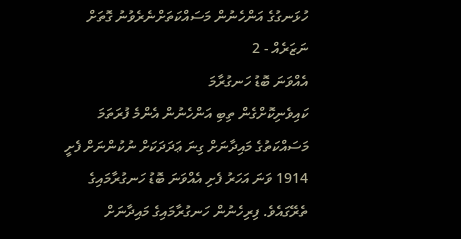ހުޅަނގުގެ އަންހެނުން މަސައްކަތަށްނެރެވުނު ގޮތަށް ނަޒަރެއް - 2
އެއްވަނަ ބޮޑު ހަނގުރާމަ
ކައިވެނިކޮށްގެން ތިބި އަންހެނުން އެންމެ ފުރަތަމަ މަސައްކަތުގެ މައިދާނަށް ގިނަ ޢަދަދަކަށް ނުކުންނަށް ފެށީ 1914 ވަނަ އަހަރު ފެށި އެއްވަނަ ބޮޑު ހަނގުރާމައިގެ ތެރޭގައެވެ. ފިރިހެނުން ހަނގުރާމައިގެ މައިދާނަށް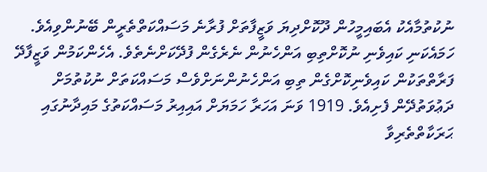ނުކުތުމާއެކު އެބައިމީހުން ދޫކޮށްދިޔަ ވަޒީފާތަށް ފުރާނެ މަސައްކަތްތެރީން ބޭނުންވިއެވެ. ހަމައެކަނި ކައިވެނި ނުކޮށްތިބި އަންހެނުން ނެރެގެން ފުދޭކަށްނެތެވެ. އެހެންކަމުން ވަޒީފާދޭ ފަރާތްތަކުން ކައިވެނިކޮށްގެން ތިބި އަންހެނުންނަށްވެސް މަސައްކަތަށް ނުކުތުމަށް ދަޢުވަތުދޭން ފެށިއެވެ. 1919 ވަނަ އަހަރާ ހަމަޔަށް އައިއިރު މަސައްކަތުގެ މައިދާނުގައި ޙަރަކާތްތެރިވާ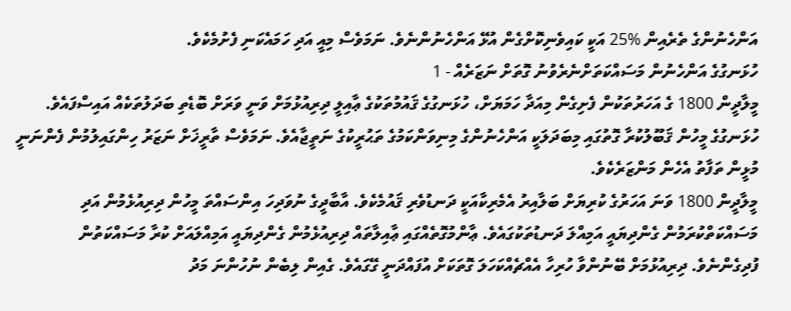އަންހެނުންގެ ތެރެއިން %25 އަކީ ކައިވެނިކޮށްގެން އުޅޭ އަންހެނުންނެވެ. ނަމަވެސް މިއީ އަދި ހަމައެކަނި ފެށުމެކެވެ.
ހުޅަނގުގެ އަންހެނުން މަސައްކަތަށްނެރެވުނު ގޮތަށް ނަޒަރެއް - 1
މީލާދީން 1800 ގެ އަހަރުތަކުން ފެށިގެން މިއަދާ ހަމަޔަށް، ހުޅަނގުގެ ޤައުމުތަކުގެ ޢާއިލީ ދިރިއުޅުމަށް ވަނީ ވަރަށް ބޮޑެތި ބަދަލުތަކެއް އައިސްފައެވެ. ހުޅަނގުގެ މީހުން ޤަބޫލުކުރާ ގޮތުގައި މިބަދަލަކީ އަންހެނުންގެ މިނިވަންކަމުގެ ތަޙުރީކުގެ ނަތީޖާއެވެ. ނަމަވެސް ތާރީޚަށް ނަޒަރު ހިންގައިލުމުން ފެންނަނީ މުޅީން ތަފާތު އެހެން މަންޒަރެކެވެ.
މީލާދީން 1800 ވަނަ އަހަރުގެ ކުރިޔަށް ބަލާއިރު އެމެރިކާއަކީ ދަނޑުވެރި ޤައުމެކެވެ. އާބާދީގެ ނުވަދިހަ އިންސައްތަ މީހުން ދިރިއުޅެމުން އަދި މަސައްކަތްކުރަމުން ގެންދިޔައީ އަމިއްލަ ދަނޑުތަކުގައެވެ. ޢާންމުގޮތެއްގައި ޢާއިލާތައް ދިރިއުޅެމުން ގެންދިޔައީ އަމިއްލައަށް ކުރާ މަސައްކަތުން ފުދިގެންނެވެ. ދިރިއުޅުމަށް ބޭނުންވާ ހުރިހާ އެއްޗެއްކަހަލަ ގޮތަކަށް އުފައްދަނީ ގޭގައެވެ. ގެއިން ލިބެން ނުހުންނަ މަދު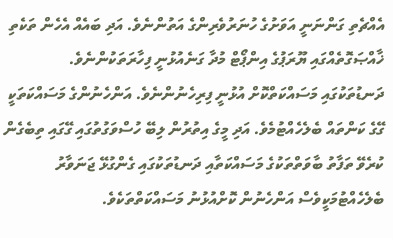އެއްޗެތި ގަންނަނީ އަވަށުގެ ހުނަރުވެރިންގެ އަތުންނެވެ. އަދި ބައެއް އެހެން ތަކެތި ޚާއްޞަގޮތެއްގައި ޔޫރަޕުގެ އިންޕޯޓް މުދާ ގަނެއުޅުނީ ފިހާރަތަކުންނެވެ. ދަނޑުތަކުގައި މަސައްކަތްކޮށް އުޅުނީ ފިރިހެނުންނެވެ. އަންހެނުންގެ މަސައްކަތަކީ ގޭގެ ކަންތައް ބެލެހެއްޓުމެވެ. އަދި މީގެ އިތުރުން ލިބޭ ހުސްވަގުތުގައި ގޭގައި ތިބެގެން ކުރެވޭ ތަފާތު ބާވަތްތަކުގެ މަސައްކަތާއި ދަނޑުތަކުގައި ގެންގުޅޭ ޖަނަވާރު ބެލެހެއްޓުމަކީވެސް އަންހެނުން ކޮށްއުޅުނު މަސައްކަތްތަކެވެ.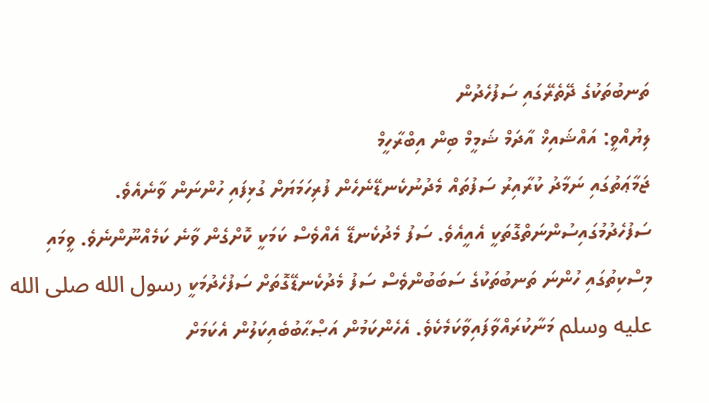ތަނބުތަކުގެ ދޭތެރޭގައި ސަފުހެދުން
ލިޔުއްވީ: އައްޝައިޚް އާދަމް ޝަމީމް ބިން އިބްރާހީމް
ޖަމާޢަތުގައި ނަމާދު ކުރާއިރު ސަފުތައް މެދުނުކެނޑޭނެހެން ފުރިހަމަޔަށް ގުޅިފައި ހުންނަން ވާނެއެވެ. ސަފުހެދުމުގައިސުންނަތްގޮތަކީ އެއީއެވެ. ސަފު މެދުކެނޑޭ އެއްވެސް ކަމަކީ ކޮށްގެން ވާނެ ކަމެއްނޫންނެވެ. ވީމައި މިސްކިތުގައި ހުންނަ ތަނބުތަކުގެ ސަބަބުންވެސް ސަފު މެދުކެނޑޭގޮތަށް ސަފުހެދުމަކީ رسول الله صلى الله عليه وسلم މަނާކުރައްވާފައިވާކަމެކެވެ. އެހެންކަމުން އަޞްޙާބުބެއިކަލުން އެކަމަށް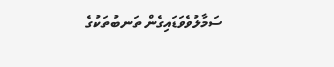ސަމާލުވެވަޑައިގެން ތަނބުތަކުގެ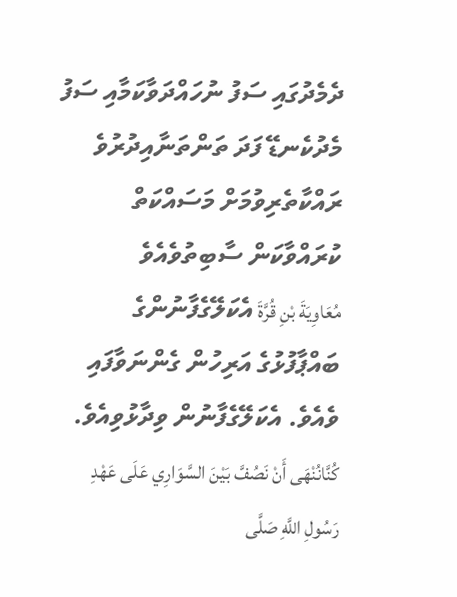ދެމެދުގައި ސަފު ނުހައްދަވާކަމާއި ސަފު މެދުކެނޑޭ ފަދަ ތަންތަނާއިދުރުވެ ރައްކާތެރިވުމަށް މަސައްކަތް ކުރައްވާކަން ސާބިތުވެއެވެ
مُعَاوِيَةَ بْنِ قُرَّةَ އެކަލޭގެފާނުންގެ ބައްޕާފުޅުގެ އަރިހުން ގެންނަވާފައި ވެއެވެ. އެކަލޭގެފާނުން ވިދާޅުވިއެވެ.  كُنَّانُنْهَى أَنْ نَصُفَّ بَيْنَ السَّوَارِي عَلَى عَهْدِ رَسُولِ اللَّهِ صَلَّى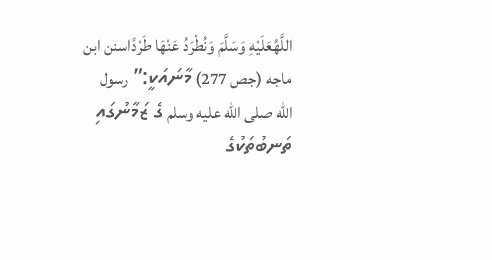اللَّهُعَلَيْهِ وَسَلَّمَ وَنُطْرَدُ عَنْهَا طَرْدًاسنن ابن ماجه (جص 277) މާނައަކީ:” رسول الله صلى الله عليه وسلم ގެ ޒަމާނުގައި ތަނބުތަކުގެ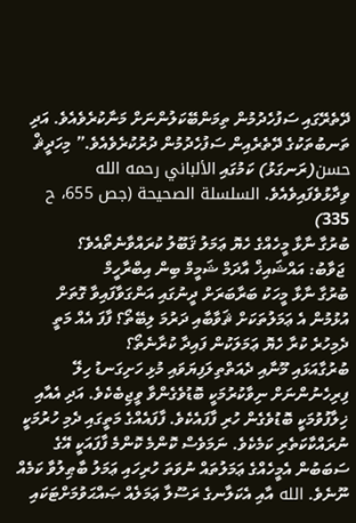ދޭތެރޭގައި ސަފުހެދުމުން ތިމަންބޭކަލުންނަށް މަނާކުރެވެއެވެ. އަދި ތަނބުތަކުގެ ދޭތެރެއިން ސަފުހެދުމުން ދުރުކުރެވެއެވެ.” މިހަދީޘް حسن(ރަނގަޅު) ކަމުގައި الألباني رحمه الله ވިދާޅުވެފައިވެއެވެ. السلسلة الصحيحة (جص 655، ح 335)
ބުރުގާ ނާޅާ މީހެއްގެ ހެޔޮ ޢަމަލު ޤަބޫލު ކުރައްވާނެތޯއެވެ؟
 ޖަވާބު: އައްޝައިޚް އާދަމް ޝަމީމް ބިން އިބްރާހީމް
ބުރުގާ ނާޅާ މީހަކު ބަރާބަރަށް ދީނުގައި އަންގަވާފައިވާ ގޮތަށް އުޅުމުން އެ ޢަމަލުތަކަށް ޘަވާބާއި ދަރުމަ ލިބޭތޯ؟ ފާފަ އެއް މަތީ ދެމިހުރެ ކުރާ ހެޔޮ ޢަމަލަކުން ފައިދާ ކުރާނެތޯ؟
ބުރުގާއަޅައި މޫނާއި ދެއަތްތިލަފިޔަވައި މުޅި ހަށިގަނޑު ހިލޭ ފިރިހެނުންނަށް ނިވާކުރުމަކީ ބޮޑުވެގެންވާ ވީޖިބެކެވެ. އަދި އެއާއި ޚިލާފުވުމަކީ ބޮޑުވެގެން ހުރި ފާފައެކެވެ. ފާފައެއްގެ މަތީގައި ދެމި ހުރުމަކީ ނުރައްކާކަތެރި ކަމެކެވެ. ނަމަވެސް ކޮންމެ ކޮންމެ ފާފައަކީ އޭގެ ސަބަބުން އެމީހެއްގެ ޢަމަލުތައް ނުވަތަ ހުރިހައި ޢަމަލު ބާޠިލުވާ ކަމެއް ނޫނެވެ. الله އާއި އެކަލާނގެ ރަސޫލާ ޢަމަލެއް ޞައްޙަވުމަށްޓަކައި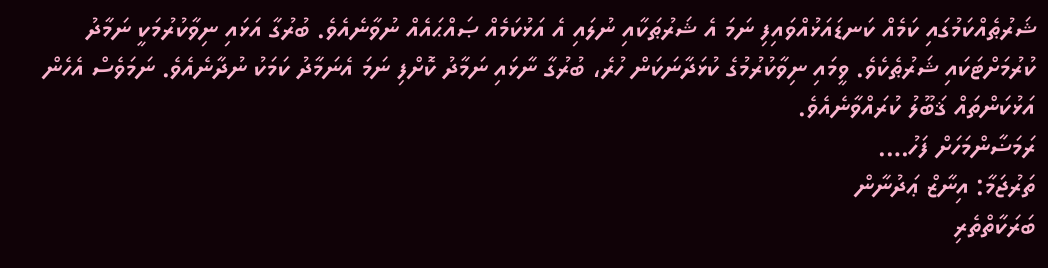ޝަރުޠެއްކަމުގައި ކަމެއް ކަނޑައަޅުއްވައިފި ނަމަ އެ ޝަރުޠަކާއި ނުލައި އެ އަޅުކަމެއް ޞައްޙައެއް ނުވާނެއެވެ. ބުރުގާ އަޅައި ނިވާކުރުމަކީ ނަމާދު ކުރުމަށްޓަކައި ޝަރުޠެކެވެ. ވީމައި ނިވާކުރުމުގެ ކުޅަދާނަކަން ހުރެ، ބުރުގާ ނާޅައި ނަމާދު ކޮށްފި ނަމަ އެނަމާދު ކަމަކު ނުދާނެއެވެ. ނަމަވެސް އެހެން އަޅުކަންތައް ޤަބޫލު ކުރައްވާނެއެވެ.
ރަމަޟާންމަހަށް ފަހު….
ތަރުޖަމާ: އިނާޒް ޢަދުނާން
ބަރަކާތްތެރި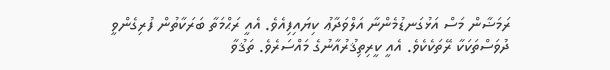ރަމަޟާން މަސް އަޅުގަނޑުމެންނާ އަލްވަދާޢު ކިޔައިފިއެވެ. އެއީ ރަޙްމަތާ ބަރަކާތުން ފުރިގެންވީ ދުވަސްތަކަކާ ރޭތަކެކެވެ. އެއީ ކީރިތިޤުރުއާނުގެ މައްސަރެވެ. ތަޤުވާ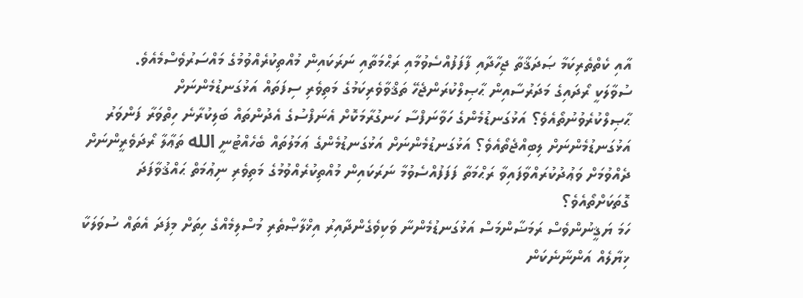އާއި ކެތްތެރިކަމާ ޞަދަޤާތާ ޖިހާދާއި ފާފަފުއްސެވުމާއި ރަޙްމަތާއި ނަރަކައިން މުއްތިކުރެއްވުމުގެ މައްސަރުވެސްމެއެވެ.
ސުވާލަކީ ރޯދައިގެ މަދަރުސާއިން ޙާޞިލްކުރަންޖެހޭ ތަޤްވާވެރިކަމުގެ މަތިވެރި ސިފަތައް އަޅުގަނޑުމެންނަށް ޙާޞިލްކުރެވުނުތޯއެވެ؟ އަޅުގަނޑުމެންގެ ހަވާނަފްސާ ހަނގުރާމަކޮށް އެނަފްސުގެ އެދުންތައް ބަލިކުރާނެ ހިތްވަރާ ފަންވަރު އަޅުގަނޑުމެންނަށް ލިބިއްޖެތޯއެވެ؟ އަޅުގަނޑުމެންނަށް އަޅުގަނޑުމެންގެ ޢަމަލުތައް ބެހެއްޓުނީ الله ތަޢާލާ ރޯދަވެރީންނަށް ދެއްވުމަށް ވަޢުދުކުރައްވާފައިވާ ރަޙްމަތާ ފަފަފުއްސެވުމާ ނަރަކައިން މުއްތިކުރެއްވުމުގެ މަތިވެރި ނިޢުމަތް ޙައްޤުވާފަދަ ގޮތަކަށްތޯއެވެ؟
ހަމަ ޔަޤީނުންވެސް ރަމަޟާންމަސް އަޅުގަނޑުމެންނާ ވަކިވެގެންދާއިރު އިޚްލާޞްތެރި މުސްލިމެއްގެ ހިތަށް މިފަދަ އެތައް ސުވަލަކާ ޚިޔާލެއް އަންނާނެކަން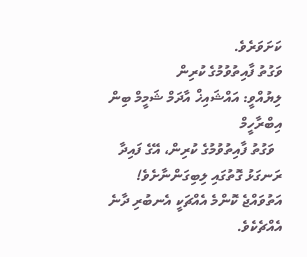ކަށަވަރެވެ.
ވަގުތު ފާއިތުވުމުގެ ކުރިން
ލިޔުއްވީ: އައްޝައިޚް އާދަމް ޝަމީމް ބިން އިބްރާހީމް
  ވަގުތު ފާއިތުވުމުގެ ކުރިން، އޭގެ ފައިދާ ރަނގަޅު ގޮތުގައި ލިބިގަންނާށެވެ! އަތުވައްޖެ ކޮންމެ އެއްޗަކީ އެނބުރި ދާނެ އެއްޗެކެވެ.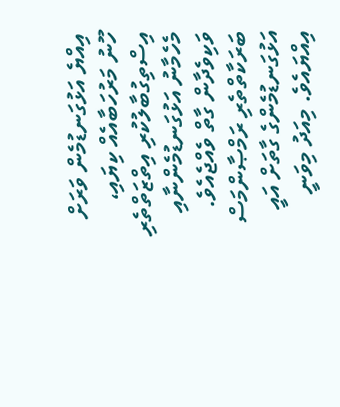އިއްޔެ އަޅުގަނޑުމެން ވަރަށް ހޫނު މަރުހަބާއެއް ކިޔައި، އިސްތިގުބާލުކުރި އިތްޒަތްތެރި މެހެމާނު އަޅުގަނޑުމެންނާއި ވަކިވެދާން ގާތް ވެއްޖެއެވެ. ބަރަކާތްތެރި ރަމްޞާންމަސް އަޅުގަނޑުމެންގެ ގާތަށް އައީ އިއްޔައެވެ. މިއަދު މިވަނީ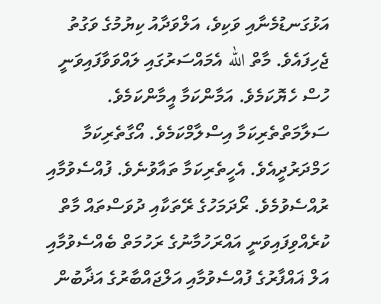އަޅުގަނޑުމެނާއި ވަކިވެ، އަލްވަދާއު ކިޔުމުގެ ވަގުތު ޖެހިފައެވެ. މާތް الله އެމައްސަރުގައި ލައްވަވާފައިވަނީ ހުސް ހެޔޮކަމެވެ. އަމާންކަމާ އީމާންކަމެވެ. ސަލާމަތްތެރިކަމާ އިސްލާމްކަމެވެ. އޯގާތެރިކަމާ ހަމްދަރުދީއެވެ. އެހީތެރިކަމާ ތައާވުނެވެ. ފުއްސެވުމާއި ރުއްސެވުމެވެ. ރޯދަމަހުގެ ރޭތަކާއި ދުވަސްތައް މާތް ކުރެއްވިފައިވަނީ އައްރަހުމާނުގެ ރަހުމަތް ބެއްސެވުމާއި އަލް ޣައްފާރުގެ ފުއްސެވުމާއި އަލްޖައްބާރުގެ އަޛާބުން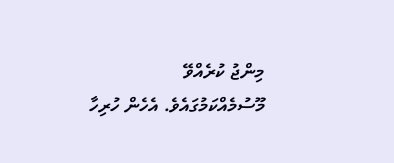މިންޖު ކުރެއްވޭ މޫސުމެއްކަމުގައެވެ. އެހެން ހުރިހާ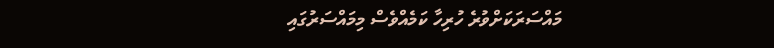މައްސަރަކަށްވުރެ ހުރިހާ ކަމެއްވެސް މިމައްސަރުގައި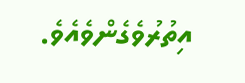އިތުރުވެގެންވެއެވެ.